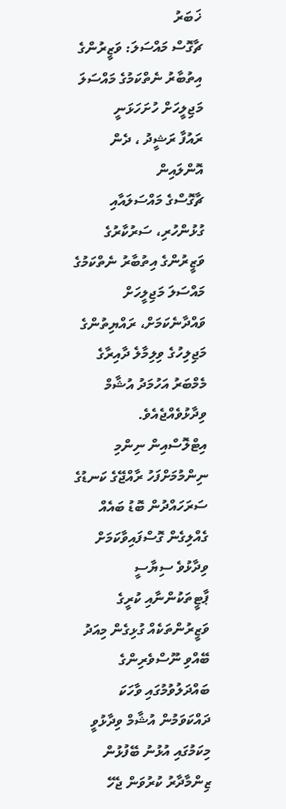ޚަބަރު
ޗާގޮސް މައްސަލަ: ވަޒީރުންގެ އިތުބާރު ނެތްކަމުގެ މައްސަލަ މަޖިލީހަށް ހުށަހަޅަނީ
ރައުފާ ރަޝީދު ، ދެން އޮންލައިން
ޗާގޮސްގެ މައްސަލައާއި ގުޅުންހުރި، ސަރުކާރުގެ ވަޒީރުންގެ އިތުބާރު ނެތްކަމުގެ މައްސަލަ މަޖިލީހަށް ވައްދާނެކަމަށް، ރައްޔިތުންގެ މަޖިލިހުގެ ވިލިމާލެ ދާއިރާގެ މެމްބަރު އަހުމަދު އުޝާމް ވިދާޅުވެއްޖެއެވެ.
އިޓްލޮސްއިން ނިންމި ނިންމުމަށްފަހު ރާއްޖޭގެ ކަނޑުގެ ސަރަހައްދުން ބޮޑު ބައެއް ގެއްލިގެން ގޮސްފައިވާކަމަށް ވިދާޅުވެ ސިޔާސީ ޕާޓީތަކުންނާއި ކުރީގެ ވަޒީރުންތަކެއް ގުޅިގެން މިއަދު ބޭއްވި ނޫސްވެރިންގެ ބައްދަލުވުމުގައި ވާހަކަ ދައްކަވަމުން އުޝާމް ވިދާޅުވީ މިކަމުގައި އުޅުނު ބޭފުޅުން ޒިންމާދާރު ކުރުވަން ޖެހޭ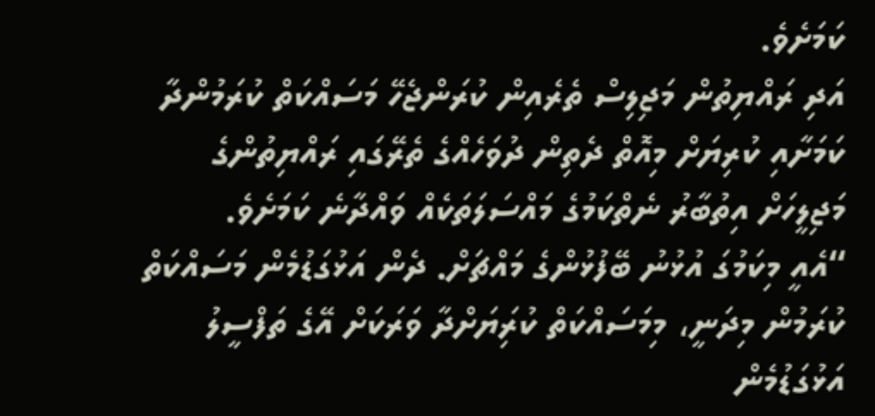ކަމަށެވެ.
އަދި ރައްޔިތުން މަޖިލިސް ތެރެއިން ކުރަންޖެހޭ މަސައްކަތް ކުރަމުންދާ ކަމަށާއި ކުރިޔަށް މިއޮތް ދެތިން ދުވަހެއްގެ ތެރޭގައި ރައްޔިތުންގެ މަޖިލީހަށް އިތުބާރު ނެތްކަމުގެ މައްސަލަތަކެއް ވައްދާނެ ކަމަށެވެ.
“އެއީ މިކަމުގަ އުޅުނު ބޭފުޅުންގެ މައްޗަށް. ދެން އަޅުގަޑުމެން މަސައްކަތް ކުރަމުން މިދަނީ، މިމަސައްކަތް ކުރިަޔަށްދާ ވަރަކަށް އޭގެ ތަފްސީލު އަޅުގަޑުމެން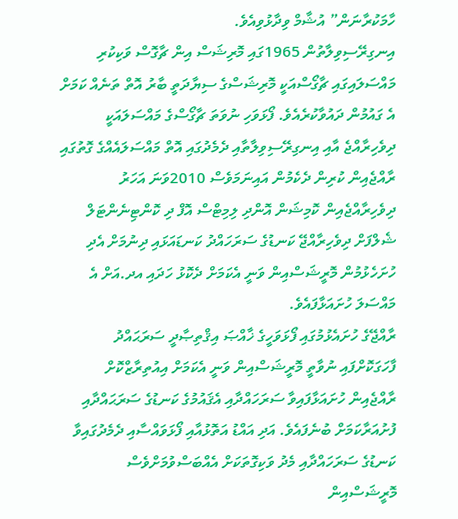ހާމަކުރާނަން” އުޝާމް ވިދާޅުވިއެވެ.
އިނގިރޭސިވިލާތުން 1965ގައި މޮރިޝަސް އިން ޗާގޮސް ވަކިކުރި މައްސަލައިގައި ޗާގޯސްއަކީ މޮރިޝަސްގެ ސިޔާދަތީ ބާރު އޮތް ތަނެއް ކަމަށް އެ ގައުމުން ދައުވާކުރެއެވެ. ފޯޅަވަހި ނުވަތަ ޗާގޯސްގެ މައްސަލައަކީ ދިވެހިރާއްޖެ އާއި އިނގިރޭސިވިލާތާއި ދެމެދުގައި އޮތް މައްސަލައެއްގެ ގޮތުގައި ރާއްޖެއިން ކުރިން ދެކެމުން އައިނަމަވެސް 2010ވަނަ އަހަރު ދިވެހިރާއްޖެއިން ކޮމިޝަން އޮންދި ލިމިޓްސް އޮފް ދި ކޮންޓިނެންޓަލް ޝެލްފަށް ދިވެހިރާއްޖޭ ކަނޑުގެ ސަރަހައްދު ކަނޑައަޅައި ދިނުމަށް އެދި ހުށަހެޅުމުން މޮރީޝަސްއިން ވަނީ އެކަމަށް ދެކޮޅު ހަދައި އދ.އަށް އެ މައްސަލަ ހުށައަޅާފައެވެ.
ރާއްޖޭގެ ހުށައެޅުމުގައި ފޯޅަވަހީގެ ޚާއްޞަ އިޤްތިޞާދީ ސަރަޙައްދު ފާހަގަކޮށްފައި ނުވާތީ މޮރީޝަސްއިން ވަނީ އެކަމަށް އިއުތިރާޒްކޮށް ރާއްޖެއިން ހުށައަޅާފައިވާ ސަރަހައްދާއި އެޤައުމުގެ ކަނޑުގެ ސަރަޙައްދާއި ފުށުއަރާކަމަށް ބުނެފައެވެ. އަދި އައްޑު އަތޮޅުއާއި ފޯޅަވައްސާއި ދެމެދުގައިވާ ކަނޑުގެ ސަރަހައްދާއި މެދު ވަކިގޮތަކަށް އެއްބަސްވުމަށްވެސް މޮރީޝަސްއިން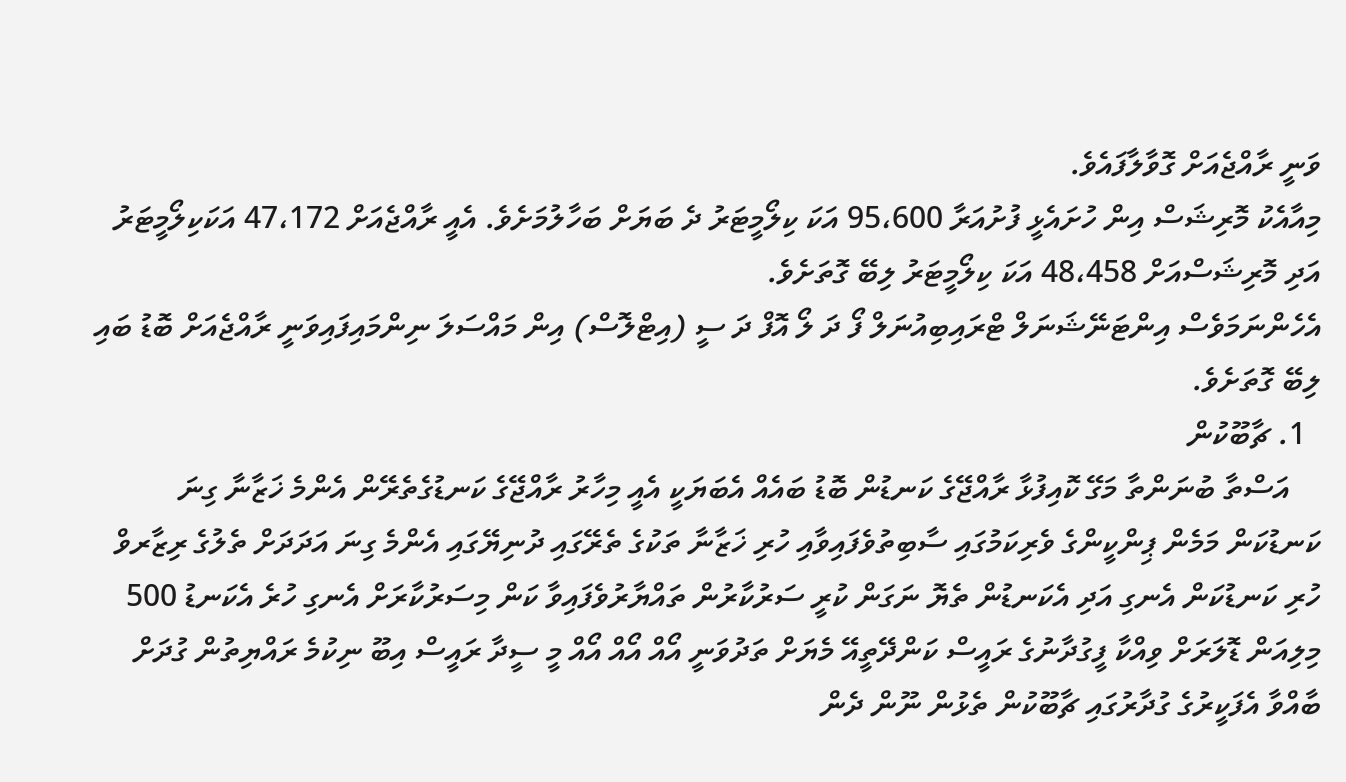ވަނީ ރާއްޖެއަށް ގޮވާލާފައެވެ.
މިއާއެކު މޮރިޝަސް އިން ހުށައެޅީ ފުށުއަރާ 95،600 އަކަ ކިލޯމީޓަރު ދެ ބަޔަށް ބަހާލުމަށެވެ. އެއީ ރާއްޖެއަށް 47،172 އަކަކިލޯމީޓަރު އަދި މޮރިޝަސްއަށް 48،458 އަކަ ކިލޯމީޓަރު ލިބޭ ގޮތަށެވެ.
އެހެންނަމަވެސް އިންޓަނޭޝަނަލް ޓްރައިބިއުނަލް ފޯ ދަ ލޯ އޮފް ދަ ސީ (އިޓްލޮސް) އިން މައްސަލަ ނިންމައިފައިވަނީ ރާއްޖެއަށް ބޮޑު ބައި ލިބޭ ގޮތަށެވެ.
  1. ޗާބޫކުން
    އަސްތާ ބުނަންތާ މަގޭ ކޮއިފުޅާ ރާއްޖޭގެ ކަނޑުން ބޮޑު ބައެއް އެބަޔަކީ އެއީ މިހާރު ރާއްޖޭގެ ކަނޑުގެތެރޭން އެންމެ ޚަޒާނާ ގިނަ ކަނޑުކަން މަމެން ޕިންކީންގެ ވެރިކަމުގައި ސާބިތުވެފައިވާއި ހުރި ޚަޒާނާ ތަކުގެ ތެރޭގައި ދުނިޔޭގައި އެންމެ ގިނަ އަދަދަށް ތެލުގެ ރިޒާރވް ހުރި ކަނޑުކަން އެނގި އަދި އެކަނޑުން ތެޔޮ ނަގަން ކުރީ ސަރުކާރުން ތައްޔާރުވެފައިވާ ކަން މިސަރުކާރަށް އެނގި ހުރެ އެކަނޑު 500 މިލިއަން ޑޮލަރަށް ވިއްކާ ފީގުދާނުގެ ރައީސް ކަންދޭތީއޭ މެޔަށް ތަދުވަނީ އޯއް އޯއް އޯއް މީ ސީދާ ރައީސް އިބޫ ނިކުމެ ރައްޔިތުން ގުދަށް ބާއްވާ އެފަކީރުގެ ގުދާރުގައި ޗާބޫކުން ތެޅުން ނޫން ދެން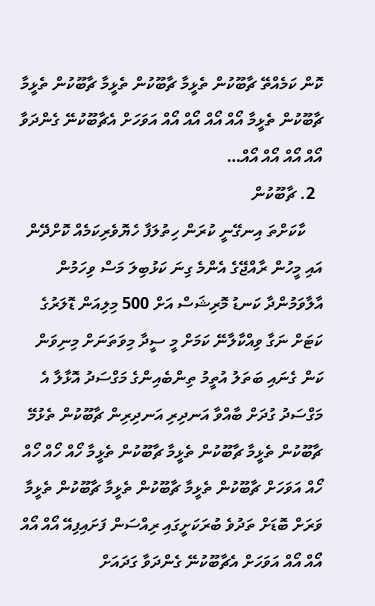ކޮން ކަމެއްތޭ ޗާބޫކުން ތެޅީމާ ޗާބޫކުން ތެޅީމާ ޗާބޫކުން ތެޅީމާ ޗާބޫކުން ތެޅީމާ އޯއް އޯއް އޯއް އޯއް އަވަހަށް އެޗާބޫކުނޭ ގެންދަވާ އޯއް އޯއް އޯއް އޯއް…
  2. ޗާބޫކުން
    ކާކަށްތަ އިނގޭނީ ކުރަން ހިތުލަފާ ހެޔޮވެރިކަމެއް ކޮށްދޭން އައި މީހުން ރާއްޖޭގެ އެންމެ ގިނަ ކަޅުބިލަ މަސް ވިހަމުން އާލާވަމުންދާ ކަނޑު މޮރިޝަސް އަށް 500 މިލިއަން ޑޮލަރުގެ ކަޓަށް ނަގާ ވިއްކާލާނޭ ކަމަށް މީ ސީދާ މިވަތަނަށް މިނިވަން ކަން ގެނައި ބަތަލު އުތީމު ތިންބެއިންގެ މަގްސަދު އޮޅާލާ އެ މަގްސަދު ގުދަށް ބާއްވާ އަނދިރި އަނދިރިން ޗާބޫކުން ތެޅުމޭ ޗާބޫކުން ތެޅީމާ ޗާބޫކުން ތެޅީމާ ޗާބޫކުން ތެޅީމާ ހޯއް ހޯއް ހޯއް ހޯއް އަވަހަށް ޗާބޫކުން ތެޅީމާ ޗާބޫކުން ތެޅީމާ ޗާބޫކުން ތެޅީމާ ވަރަށް ބޮޑަށް ތަދުވެ ބުރަކަށީގައި ރިއްސަން ފަށައިފިއޭ އޯއް އޯއް އޯއް އޯއް އަވަހަށް އެޗާބޫކުނޭ ގެންދަވާ ގަދައަށް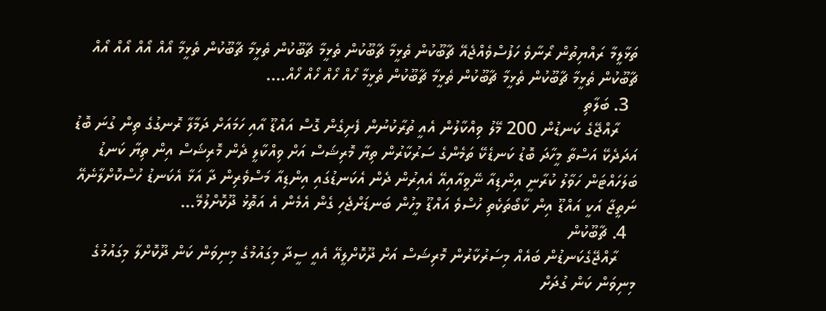ތަޅާލީމާ ރައްޔިތުން ރޯނާވެ ހަފުސްވެއްޖެއޭ ޗާބޫކުން ތެޅީމާ ޗާބޫކުން ތެޅީމާ ޗާބޫކުން ތެޅީމާ ޗާބޫކުން ތެޅީމާ އޯއް އޯއް އޯއް އޯއް ޗާބޫކުން ތެޅީމާ ޗާބޫކުން ތެޅީމާ ޗާބޫކުން ތެޅީމާ ޗާބޫކުން ތެޅީމާ ހޯއް ހޯއް ހޯއް ހޯއް….
  3. ބަލާތި
    ރާއްޖޭގެ ކަނޑުން 200 މޭލު ވިއްކާލުން އެއީ ތުރާކުނުން ފެށިގެން ގޮސް އައްޑޫ އާއި ހަމައަށް ދަމާލާ ރޮނގުގެ ތިން ގުނަ ބޮޑު އަދަދެކޭ އަސްތާ މީހާދަ ބޮޑު ކަނޑެކޭ ތަމެންގެ ސަރުކާރުން ތިޔާ މޮރިޝަސް އަށް ވިއްކާލީ ދެން މޮރިޝަސް އިން ތިޔާ ކަނޑު ބަލަހައްޓަން ހަވާލު ކުރާނީ އިންޑިއާ ނޭވީއާއިއޭ އެއިރުން ދެން އެކަނޑުގައި އިންޑިއާ މަސްވެރިން ދާ އަޅާ އެކަނޑު ހުސްކޮށްލާނެއޭ ނަތީޖާ އަކީ އައްޑޫ އިން ކާބޯތަކެތި ހުސްވެ އައްޑޫ މީހުން ބަނޑަށްޖެހި ގެން އެމެން އެ އަތޮޅު ދޫކޮށްލުމޭ…
  4. ޗާބޫކުން
    ރާއްޖޭގެކަނޑުން ބައެއް މިސަރުކާރުން މޮރިޝަސް އަށް ދޫކޮށްލީއޭ އެއީ ސީދާ މިގައުމުގެ މިނިވަން ކަން ދޫކޮށްލާ މިގައުމުގެ މިނިވަން ކަން ގުދަށް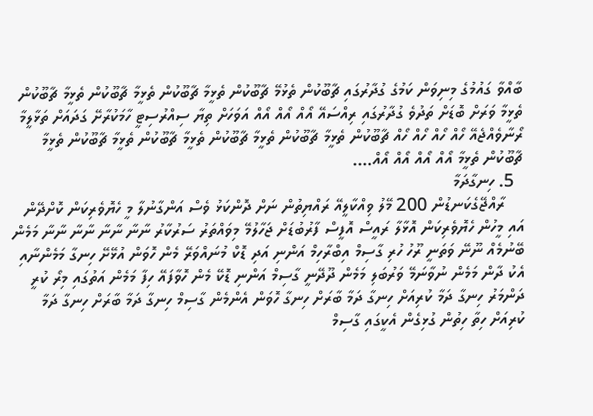ބާއްވާ ގައުމުގެ މިނިވަން ކަމުގެ ގުދާރުގައި ޗާބޫކުން ތެޅުމޭ ޗާބޫކުން ތެޅީމާ ޗާބޫކުން ތެޅީމާ ޗާބޫކުން ތެޅީމާ ޗާބޫކުން ތެޅީމާ ވަރަށް ބޮޑަށް ތަދުވެ ގުދާރުގައި ރިއްސައޭ އޯއް އޯއް އޯއް އަވަހަށް ތިޔާ ސިއްރުސިޓީ ހާމަކުރާށޭ ގަދައަށް ތަޅާލީމާ ރޯނާވެއްޖެއޭ ހޯއް ހޯއް ހޯއް ހޯއް ޗާބޫކުން ތެޅީމާ ޗާބޫކުން ތެޅީމާ ޗާބޫކުން ތެޅީމާ ޗާބޫކުން ތެޅީމާ ޗާބޫކުން ތެޅީމާ ޗާބޫކުން ތެޅީމާ އޯއް އޯއް އޯއް އޯއް….
  5. ހިނގާދަމާ
    ރާއްޖޭގެކަނޑުން 200 މޭލު ވިއްކާލީއޭ ރައްޔިތުން ނަށް ދޮންކަޅު ވެސް އަންގާނުލާ މީ ހެޔޮވެރިކަން ކޮށްދޭން އައި މީހުން ހެޔޮވެރިކަން އޮޅާލާ ރައީސް އޮފީސް ފާރުބުޑަށް ޖަހާލުމޭ މިވައްތަރު ސަރުކާރު ނާނާ ނާނާ ނާނާ ނާނާ މަމެން ބޭނުމެއް ނޫނޭ ވަތަނީ ރޫހު ހުރި ގާސިމް އިބްރާހިމް އަންނި އަދި ޑޮކް މުނައްވަރޭ މެން ހޮވަން އުޅޭށޭ ހިނގާ މަމެންނާއި އެކު ދާން މަމެން ނުވާނަމޭ ވަރުބަލި މަމެން ދޫދޭނީ ގާސިމް އަންނި ޑޮކޭ މެން ހޮވާފައޭ ހިފާ މަމެން އަތުގައި މިރޯ ކުރީ ދަންމަރު ހިނގާ ދަމާ ކުރިއަށް ހިނގާ ދަމާ ބާރަށް ހިނގާ ހޮވަން އެންމެން ގާސިމް ހިނގާ ދަމާ ބާރަށް ހިނގާ ދަމާ ކުރިއަށް ހިތާ ހިތުން ގުޅިގެން އެކީގައި ގާސިމް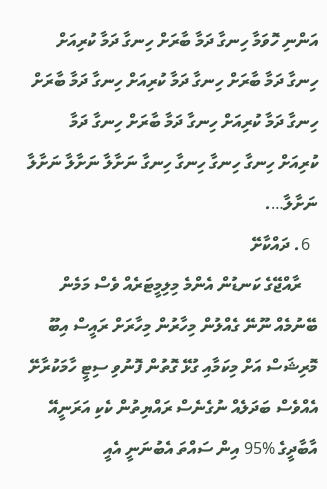އަންނި ހޮވަމާ ހިނގާ ދަމާ ބާރަށް ހިނގާ ދަމާ ކުރިއަށް ހިނގާ ދަމާ ބާރަށް ހިނގާ ދަމާ ކުރިއަށް ހިނގާ ދަމާ ބާރަށް ހިނގާ ދަމާ ކުރިއަށް ހިނގާ ދަމާ ބާރަށް ހިނގާ ދަމާ ކުރިއަށް ހިނގާ ހިނގާ ހިނގާ ހިނގާ ނަށާލާ ނަށާލާ ނަށާލާ ނަށާލާ….
  6. ދައްކާށޭ
    ރާއްޖޭގެ ކަނޑުން އެންމެ މިލިމީޓަރެއް ވެސް މަމެން ބޭނުމެއް ނޫނޭ ގެއްލުން މިހާރުން މިހާރަށް ރައީސް އިބޫ މޮރިޝަސް އަށް މިކަމާއި ގުޅޭ ގޮތުން ފޮނުވި ސިޓީ ހާމަކުރާށޭ އެއްވެސް ބަދަލެއް ނުގެނެސް ރައްޔިތުން ކެކި އަރަނީއޭ އާބާދީގެ %95 އިން ސައްތަ އެބުނަނީ އެއީ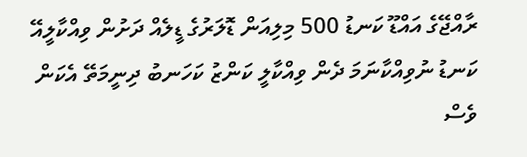ރާއްޖޭގެ އައްޑޫ ކަނޑު 500 މިލިއަން ޑޮލަރުގެ ޑީލެއް ދަށުން ވިއްކާލީއޭ ކަނޑު ނުވިއްކާނަމަ ދެން ވިއްކާލީ ކަންޒު ކަހަނބު ދިނީމަތޭ އެކަން ވެސް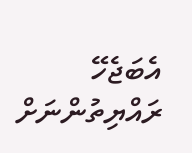އެބަޖެހޭ ރައްޔިތުންނަށް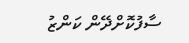ސާފުކޮށްދޭން ކަންޒު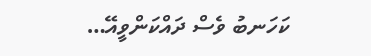ކަހަނބު ވެސް ދައްކަންވީއޭ…